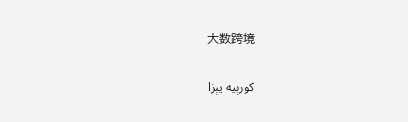大数跨境

كورېيە يېزا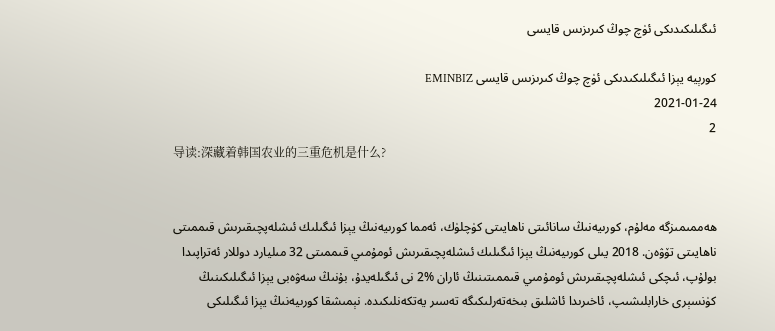ئىگىلىكىدىكى ئۈچ چوڭ كىرىزىس قايسى

كورېيە يېزا ئىگىلىكىدىكى ئۈچ چوڭ كىرىزىس قايسى EMINBIZ
2021-01-24
2
导读:深藏着韩国农业的三重危机是什么?


ھەممىمىزگە مەلۇم، كورىيەنىڭ سانائىتى ناھايىتى كۈچلۈك، ئەمما كورىيەنىڭ يېزا ئىگىلىك ئىشلەپچىقىرىش قىممىتى ناھايىتى تۆۋەن. 2018 يىلى كورىيەنىڭ يېزا ئىگىلىك ئىشلەپچىقىرىش ئومۇمىي قىممىتى 32 مىليارد دوللار ئەتراپىدا بولۇپ، ئىچكى ئىشلەپچىقىرىش ئومۇمىي قىممىتىنىڭ ئاران %2 نى ئىگىلەيدۇ، بۇنىڭ سەۋەبى يېزا ئىگىلىكىنىڭ كۈنسېرى خارابلىشىپ، ئاخىرىدا ئاشلىق بىخەتەرلىكىگە تەسىر يەتكەنلىكىدە. نېمىشقا كورىيەنىڭ يېزا ئىگىلىكى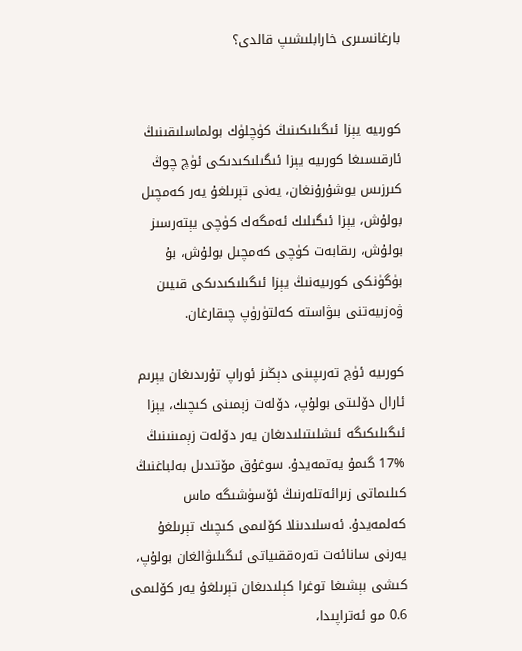بارغانسىرى خارابلىشىپ قالدى؟


كورىيە يېزا ئىگىلىكىنىڭ كۈچلۈك بولماسلىقىنىڭ ئارقىسىغا كورىيە يېزا ئىگىلىكىدىكى ئۈچ چوڭ كىرزىس يوشۇرۇنغان، يەنى تېرىلغۇ يەر كەمچىل بولۇش، يېزا ئىگىلىك ئەمگەك كۈچى يېتەرسىز بولۇش، رىقابەت كۈچى كەمچىل بولۇش، بۇ بۈگۈنكى كورىيەنىڭ يېزا ئىگىلىكىدىكى قىيىن ۋەزىيەتنى بىۋاستە كەلتۈرۈپ چىقارغان.

كورىيە ئۈچ تەرىپىنى دېڭىز ئوراپ تۇرىدىغان يېرىم ئارال دۆلىتى بولۇپ، دۆلەت زېمىنى كىچىك، يېزا ئىگىلىكىگە ئىشلىتىلىدىغان يەر دۆلەت زېمىنىنىڭ %17 گىمۇ يەتمەيدۇ. سوغۇق مۆتىدىل بەلباغنىڭ كىلىماتى زىرائەتلەرنىڭ ئۆسۈشىگە ماس كەلمەيدۇ. ئەسلىدىنلا كۆلىمى كىچىك تېرىلغۇ يەرنى سانائەت تەرەققىياتى ئىگىلىۋالغان بولۇپ، كىشى بېشىغا توغرا كېلىدىغان تېرىلغۇ يەر كۆلىمى 0.6 مو ئەتراپىدا،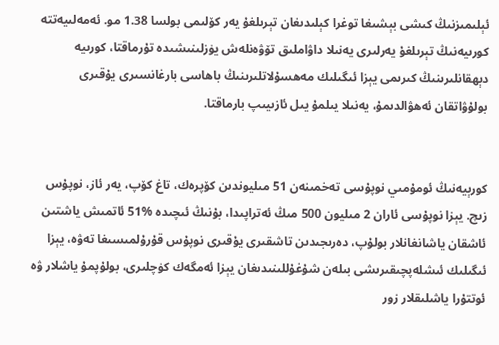ئېلىمىزنىڭ كىشى بېشىغا توغرا كېلىدىغان تېرىلغۇ يەر كۆلىمى بولسا 1.38 مو. ئەمەلىيەتتە كورىيەنىڭ تېرىلغۇ يەرلىرى يەنىلا داۋاملىق تۆۋەنلەش يۈزلىنىشىدە تۇرماقتا، كورىيە دېھقانلىرىنىڭ كىرىمى يېزا ئىگىلىك مەھسۇلاتلىرىنىڭ باھاسى بارغانسىرى يۇقىرى بولۇۋاتقان ئەھۋالدىمۇ، يەنىلا يىلمۇ يىل ئازىيىپ بارماقتا.


كورېيەنىڭ ئومۇمىي نوپۇسى تەخمىنەن 51 مىليوندىن كۆپرەك، تاغ كۆپ، يەر ئاز، نوپۇس زىچ. يېزا نوپۇسى ئاران 2 مىليون 500 مىڭ ئەتراپىدا، بۇنىڭ ئىچىدە %51 ئاتمىش ياشتىن ئاشقان ياشانغانلار بولۇپ، دەرىجىدىن تاشقىرى يۇقىرى نوپۇس قۇرۇلمىسىغا تەۋە، يېزا ئىگىلىك ئىشلەپچىقىرىشى بىلەن شۇغۇللىنىدىغان يېزا ئەمگەك كۈچلىرى، بولۇپمۇ ياشلار ۋە ئوتتۇرا ياشلىقلار زور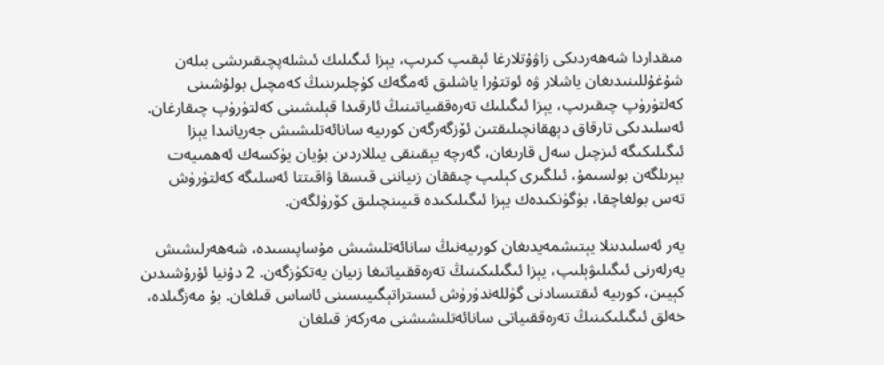مىقداردا شەھەردىكى زاۋۇتلارغا ئېقىپ كىرىپ، يېزا ئىگىلىك ئىشلەپچىقىرىشى بىلەن شۇغۇللىنىدىغان ياشلار ۋە ئوتتۇرا ياشلىق ئەمگەك كۈچلىرىنىڭ كەمچىل بولۇشىنى كەلتۈرۈپ چىقىرىپ، يېزا ئىگىلىك تەرەققىياتىنىڭ ئارقىدا قېلىشىنى كەلتۈرۈپ چىقارغان. ئەسلىدىكى تارقاق دېھقانچىلىقتىن ئۆزگەرگەن كورىيە سانائەتلىشىش جەريانىدا يېزا ئىگىلىكىگە ئىزچىل سەل قارىغان، گەرچە يېقىنقى يىللاردىن بۇيان يۈكسەك ئەھمىيەت بېرىلگەن بولسىمۇ، ئىلگىرى كېلىپ چىققان زىياننى قىسقا ۋاقىتتا ئەسلىگە كەلتۈرۈش تەس بولغاچقا، بۈگۈنكىدەك يېزا ئىگىلىكىدە قىيىنچىلىق كۆرۈلگەن.

يەر ئەسلىدىنلا يېتىشمەيدىغان كورىيەنىڭ سانائەتلىشىش مۇساپىسىدە، شەھەرلىشىش يەرلەرنى ئىگىلىۋېلىپ، يېزا ئىگىلىكىنىڭ تەرەققىياتىغا زىيان يەتكۈزگەن. 2 دۇنيا ئۇرۇشىدىن كېيىن، كورىيە ئىقتىسادنى گۈللەندۈرۈش ئىستراتېگىيىسىنى ئاساس قىلغان. بۇ مەزگىلدە، خەلق ئىگىلىكىنىڭ تەرەققىياتى سانائەتلىشىشنى مەركەز قىلغان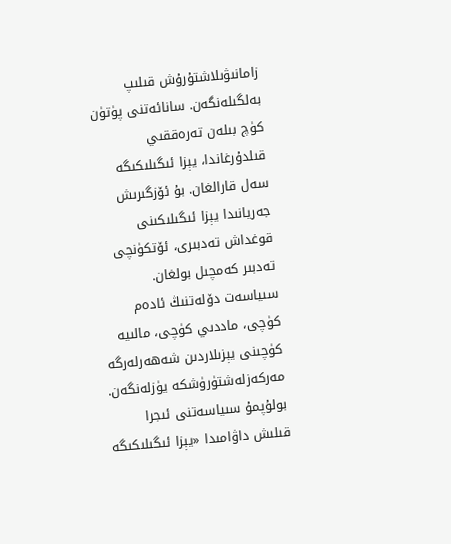زامانىۋىلاشتۇرۇش قىلىپ بەلگىلەنگەن. سانائەتنى پۈتۈن كۈچ بىلەن تەرەققىي قىلدۇرغاندا، يېزا ئىگىلىكىگە سەل قارالغان. بۇ ئۆزگىرىش جەريانىدا يېزا ئىگىلىكىنى قوغداش تەدبىرى، ئۆتكۈنچى تەدبىر كەمچىل بولغان. سىياسەت دۆلەتنىڭ ئادەم كۈچى، ماددىي كۈچى، مالىيە كۈچىنى يېزىلاردىن شەھەرلەرگە مەركەزلەشتۈرۈشكە يۈزلەنگەن. بولۇپمۇ سىياسەتنى ئىجرا قىلىش داۋامىدا «يېزا ئىگىلىكىگە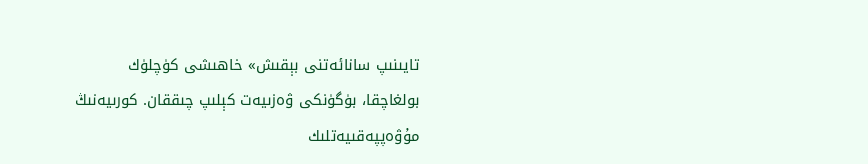تايىنىپ سانائەتنى بېقىش» خاھىشى كۈچلۈك بولغاچقا، بۈگۈنكى ۋەزىيەت كېلىپ چىققان. كورىيەنىڭ مۇۋەپپەقىيەتلىك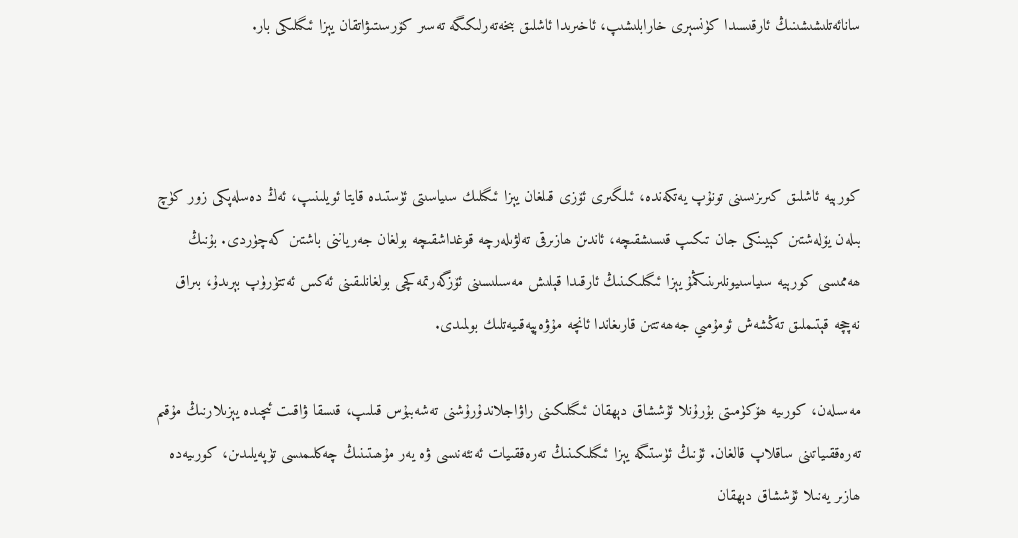سانائەتلىشىشىنىڭ ئارقىسىدا كۈنسېرى خارابلىشىپ، ئاخىرىدا ئاشلىق بىخەتەرلىكىگە تەسىر كۆرسىتىۋاتقان يېزا ئىگىلىكى بار.



كورېيە ئاشلىق كىرىزىسىنى تونۇپ يەتكەندە، ئىلگىرى ئۆزى قىلغان يېزا ئىگىلىك سىياسىتى ئۈستىدە قايتا ئويلىنىپ، ئەڭ دەسلەپكى زور كۈچ بىلەن يۆلەشتىن كېيىنكى جان تىكىپ قىسىشقىچە، ئاندىن ھازىرقى تەلۋىلەرچە قوغداشقىچە بولغان جەرياننى باشتىن كەچۈردى. بۇنىڭ ھەممىسى كورېيە سىياسىيونلىرىنىڭمۇ يېزا ئىگىلىكىنىڭ ئارقىدا قېلىش مەسىلىسىنى ئۆزگەرتمەكچى بولغانلىقىنى ئەكس ئەتتۈرۈپ بېرىدۇ، بىراق نەچچە قېتىملىق تەڭشەش ئومۇمىي جەھەتتىن قارىغاندا ئانچە مۇۋەپپەقىيەتلىك بولمىدى.

مەسىلەن، كورىيە ھۆكۈمىتى بۇرۇنلا ئۇششاق دېھقان ئىگىلىكىنى راۋاجلاندۇرۇشنى تەشەببۇس قىلىپ، قىسقا ۋاقىت ئىچىدە يېزىلارنىڭ مۇقىم تەرەققىياتىنى ساقلاپ قالغان. ئۇنىڭ ئۈستىگە يېزا ئىگىلىكىنىڭ تەرەققىيات ئەنئەنىسى ۋە يەر مۇھىتىنىڭ چەكلىمىسى تۈپەيلىدىن، كورىيەدە ھازىر يەنىلا ئۇششاق دېھقان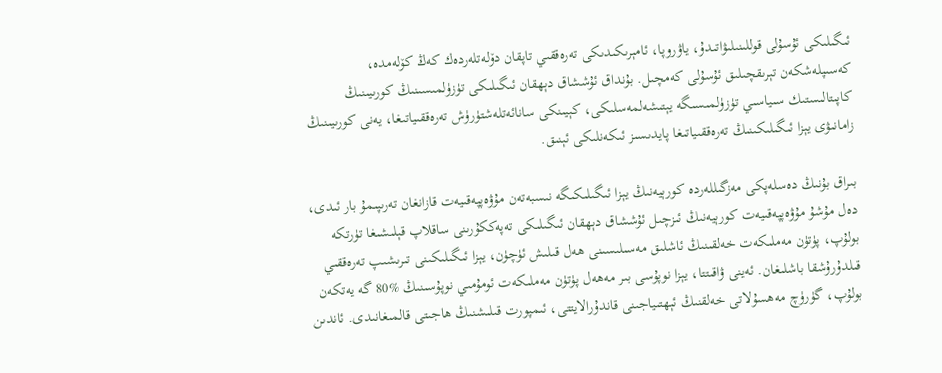ئىگىلىكى ئۇسۇلى قوللىنىلىۋاتىدۇ، ياۋروپا، ئامېرىكىدىكى تەرەققىي تاپقان دۆلەتلەردەك كەڭ كۆلەمدە، كەسىپلەشكەن تېرىقچىلىق ئۇسۇلى كەمچىل. بۇنداق ئۇششاق دېھقان ئىگىلىكى تۈزۈلمىسىنىڭ كورىيىنىڭ كاپىتالىستىك سىياسىي تۈزۈلمىسىگە يېتىشەلمەسلىكى، كېيىنكى سانائەتلەشتۈرۈش تەرەققىياتىغا، يەنى كورىيىنىڭ زامانىۋى يېزا ئىگىلىكىنىڭ تەرەققىياتىغا پايدىسىز ئىكەنلىكى ئېنىق.

بىراق بۇنىڭ دەسلەپكى مەزگىللەردە كورېيەنىڭ يېزا ئىگىلىكىگە نىسبەتەن مۇۋەپپەقىيەت قازانغان تەرىپىمۇ بار ئىدى، دەل مۇشۇ مۇۋەپپەقىيەت كورېيەنىڭ ئىزچىل ئۇششاق دېھقان ئىگىلىكى تەپەككۇرىنى ساقلاپ قېلىشىغا تۈرتكە بولۇپ، پۈتۈن مەملىكەت خەلقىنىڭ ئاشلىق مەسىلىسىنى ھەل قىلىش ئۈچۈن، يېزا ئىگىلىكىنى تىرىشىپ تەرەققىي قىلدۇرۇشقا باشلىغان. ئەينى ۋاقىتتا، يېزا نوپۇسى بىر مەھەل پۈتۈن مەملىكەت ئومۇمىي نوپۇسىنىڭ %80 گە يەتكەن بولۇپ، گۈرۈچ مەھسۇلاتى خەلقنىڭ ئېھتىياجىنى قاندۇرالايتتى، ئىمپورت قىلىشنىڭ ھاجىتى قالمىغانىدى. ئاندىن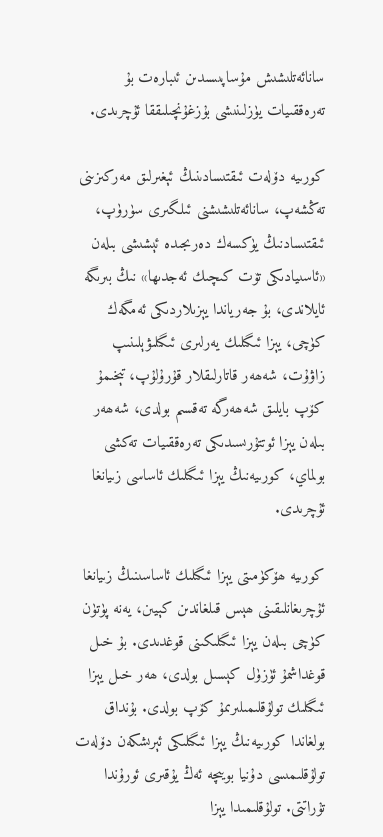سانائەتلىشىش مۇساپىسىدىن ئىبارەت بۇ تەرەققىيات يۈزلىنىشى بۇزغۇنچىلىققا ئۇچرىدى.

كورىيە دۆلەت ئىقتىسادىنىڭ ئېغىرلىق مەركىزىنى تەڭشەپ، سانائەتلىشىشنى ئىلگىرى سۈرۈپ، ئىقتىسادنىڭ يۈكسەك دەرىجىدە ئېشىشى بىلەن «ئاسىيادىكى تۆت كىچىك ئەجدىھا» نىڭ بىرىگە ئايلاندى، بۇ جەرياندا يېزىلاردىكى ئەمگەك كۈچى، يېزا ئىگىلىك يەرلىرى ئىگىلىۋېلىنىپ زاۋۇت، شەھەر قاتارلىقلار قۇرۇلۇپ، تېخىمۇ كۆپ بايلىق شەھەرگە تەقسىم بولدى، شەھەر بىلەن يېزا ئوتتۇرىسىدىكى تەرەققىيات تەكشى بولماي، كورىيەنىڭ يېزا ئىگىلىك ئاساسى زىيانغا ئۇچرىدى.

كورىيە ھۆكۈمىتى يېزا ئىگىلىك ئاساسىنىڭ زىيانغا ئۇچرىغانلىقىنى ھېس قىلغاندىن كېيىن، يەنە پۈتۈن كۈچى بىلەن يېزا ئىگىلىكىنى قوغدىدى. بۇ خىل قوغداشمۇ ئۈزۈل كېسىل بولدى، ھەر خىل يېزا ئىگىلىك تولۇقلىمىلىرىمۇ كۆپ بولدى. بۇنداق بولغاندا كورىيەنىڭ يېزا ئىگىلىكى ئېرىشكەن دۆلەت تولۇقلىمىسى دۇنيا بويىچە ئەڭ يۇقىرى ئورۇندا تۇراتتى. تولۇقلىمىدا يېزا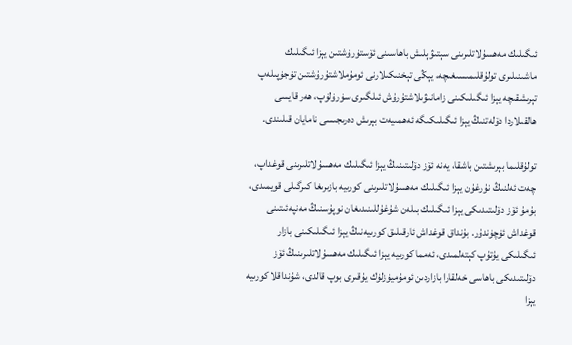ئىگىلىك مەھسۇلاتلىرىنى سېتىۋېلىش باھاسىنى ئۆستۈرۈشتىن يېزا ئىگىلىك ماشىنىلىرى تولۇقلىمىسىغىچە، يېڭى تېخنىكىلارنى ئومۇملاشتۇرۇشتىن تۈجۈپىلەپ تېرىشقىچە يېزا ئىگىلىكىنى زامانىۋىلاشتۇرۇش ئىلگىرى سۈرۈلۈپ، ھەر قايسى ھالقىلاردا دۆلەتنىڭ يېزا ئىگىلىكىگە ئەھمىيەت بېرىش دەرىجىسى نامايان قىلىندى.

تولۇقلىما بېرىشتىن باشقا، يەنە ئۆز دۆلىتىنىڭ يېزا ئىگىلىك مەھسۇلاتلىرىنى قوغداپ، چەت ئەلنىڭ نۇرغۇن يېزا ئىگىلىك مەھسۇلاتلىرىنى كورىيە بازىرىغا كىرگىلى قويمىدى، بۇمۇ ئۆز دۆلىتىدىكى يېزا ئىگىلىك بىلەن شۇغۇللىنىدىغان نوپۇسنىڭ مەنپەئىتىنى قوغداش ئۈچۈندۇر. بۇنداق قوغداش ئارقىلىق كورىيەنىڭ يېزا ئىگىلىكىنى بازار ئىگىلىكى يۇتۇپ كېتەلمىدى، ئەمما كورىيە يېزا ئىگىلىك مەھسۇلاتلىرىنىڭ ئۆز دۆلىتىدىكى باھاسى خەلقارا بازاردىن ئومۇميۈزلۈك يۇقىرى بوپ قالدى، شۇنداقلا كورىيە يېزا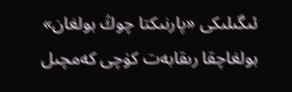ئىگىلىكى «پارنىكتا چوڭ بولغان» بولغاچقا رىقابەت كۈچى كەمچىل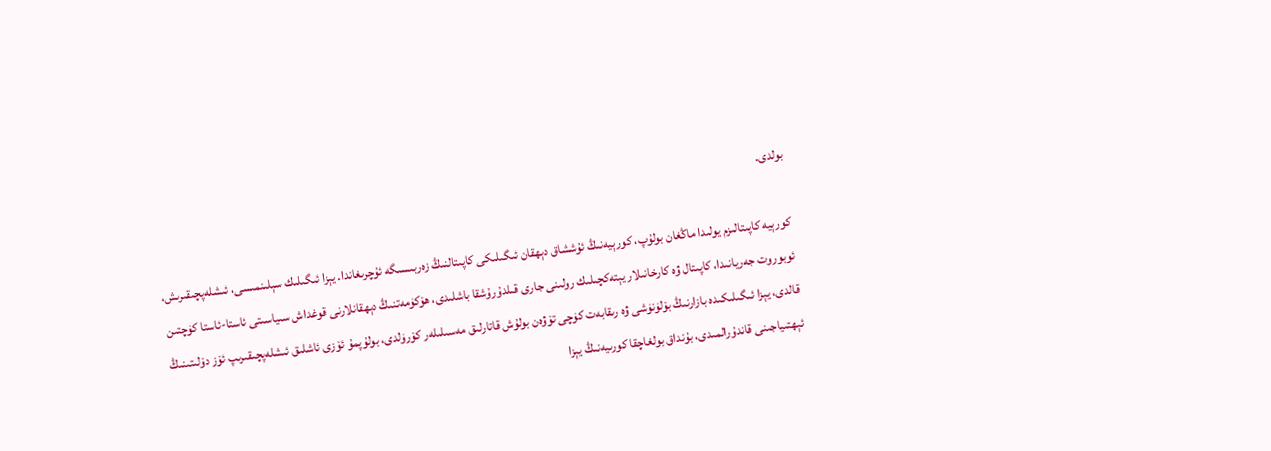بولدى.

كورېيە كاپىتالىزم يولىدا ماڭغان بولۇپ، كورېيەنىڭ ئۇششاق دېھقان ئىگىلىكى كاپىتالنىڭ زەربىسىگە ئۇچرىغاندا. يېزا ئىگىلىك سېلىنمىسى، ئىشلەپچىقىرىش، ئوبوروت جەريانىدا، كاپىتال ۋە كارخانىلار يېتەكچىلىك رولىنى جارى قىلدۇرۇشقا باشلىدى، ھۆكۈمەتنىڭ دېھقانلارنى قوغداش سىياسىتى ئاستا-ئاستا كۈچتىن قالدى، يېزا ئىگىلىكىدە بازارنىڭ بۆلۈنۈشى ۋە رىقابەت كۈچى تۆۋەن بولۇش قاتارلىق مەسىلىلەر كۆرۈلدى، بولۇپمۇ ئۆزى ئاشلىق ئىشلەپچىقىرىپ ئۆز دۆلىتىنىڭ ئېھتىياجىنى قاندۇرالمىدى، بۇنداق بولغاچقا كورىيەنىڭ يېزا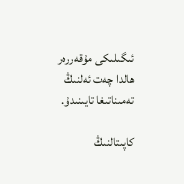ئىگىلىكى مۇقەررەر ھالدا چەت ئەلنىڭ تەمىناتىغا تايىنىدۇ.

كاپىتالنىڭ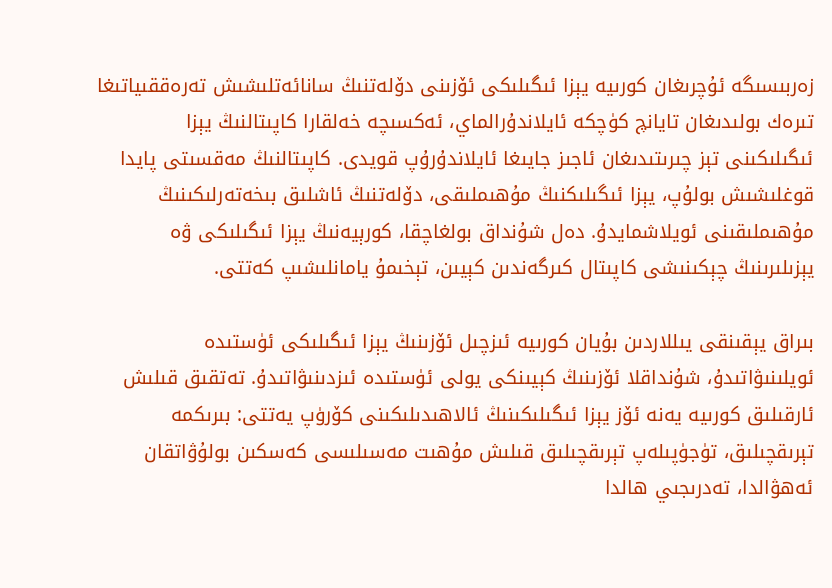زەربىسىگە ئۇچرىغان كورىيە يېزا ئىگىلىكى ئۆزىنى دۆلەتنىڭ سانائەتلىشىش تەرەققىياتىغا تىرەك بولىدىغان تايانچ كۈچكە ئايلاندۇرالماي، ئەكسىچە خەلقارا كاپىتالنىڭ يېزا ئىگىلىكىنى تېز چىرىتىدىغان ئاجىز جايىغا ئايلاندۇرۇپ قويدى. كاپىتالنىڭ مەقسىتى پايدا قوغلىشىش بولۇپ، يېزا ئىگىلىكنىڭ مۇھىملىقى، دۆلەتنىڭ ئاشلىق بىخەتەرلىكىنىڭ مۇھىملىقىنى ئويلاشمايدۇ. دەل شۇنداق بولغاچقا، كورېيەنىڭ يېزا ئىگىلىكى ۋە يېزىلىرىنىڭ چېكىنىشى كاپىتال كىرگەندىن كېيىن، تېخىمۇ يامانلىشىپ كەتتى.

بىراق يېقىنقى يىللاردىن بۇيان كورىيە ئىزچىل ئۆزىنىڭ يېزا ئىگىلىكى ئۈستىدە ئويلىنىۋاتىدۇ، شۇنداقلا ئۆزىنىڭ كېيىنكى يولى ئۈستىدە ئىزدىنىۋاتىدۇ. تەتقىق قىلىش ئارقىلىق كورىيە يەنە ئۆز يېزا ئىگىلىكىنىڭ ئالاھىدىلىكىنى كۆرۈپ يەتتى: بىرىكمە تېرىقچىلىق، تۈجۈپىلەپ تېرىقچىلىق قىلىش مۇھىت مەسىلىسى كەسكىن بولۇۋاتقان ئەھۋالدا، تەدرىجىي ھالدا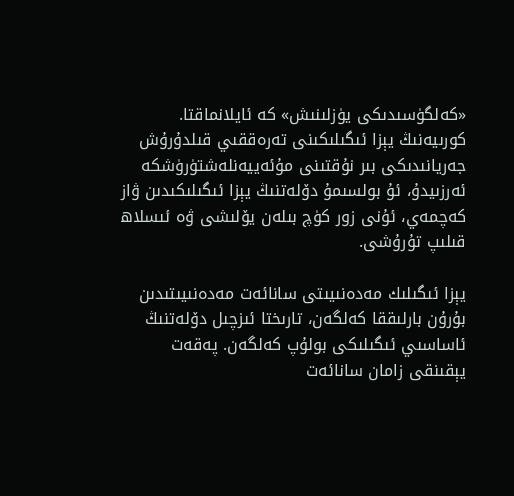«كەلگۈسىدىكى يۈزلىنىش» كە ئايلانماقتا. كورىيەنىڭ يېزا ئىگىلىكىنى تەرەققىي قىلدۇرۇش جەريانىدىكى بىر نۇقتىنى مۇئەييەنلەشتۈرۈشكە ئەرزىيدۇ، ئۇ بولسىمۇ دۆلەتنىڭ يېزا ئىگىلىكىدىن ۋاز كەچمەي، ئۇنى زور كۈچ بىلەن يۆلىشى ۋە ئىسلاھ قىلىپ تۇرۇشى.

يېزا ئىگىلىك مەدەنىيىتى سانائەت مەدەنىيىتىدىن بۇرۇن بارلىققا كەلگەن، تارىختا ئىزچىل دۆلەتنىڭ ئاساسىي ئىگىلىكى بولۇپ كەلگەن. پەقەت يېقىنقى زامان سانائەت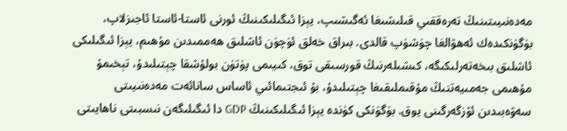مەدەنىيىتىنىڭ تەرەققىي قىلىشىغا ئەگىشىپ، يېزا ئىگىلىكىنىڭ ئورنى ئاستا-ئاستا ئاجىزلاپ، بۈگۈنكىدەك ئەھۋالغا چۈشۈپ قالدى. بىراق خەلق ئۈچۈن ئاشلىق ھەممىدىن مۇھىم، يېزا ئىگىلىكى ئاشلىق بىخەتەرلىكىگە، كىشىلەرنىڭ قورسىقى توق، كىيىمى پۈتۈن بولۇشقا چېتىلىدۇ، تېخىمۇ مۇھىمى جەمىيەتنىڭ مۇقىملىقىغا چېتىلىدۇ، بۇ ئىجتىمائىي ئاساس سانائەت مەدەنىيىتى سەۋەبىدىن ئۆزگەرگىنى يوق. بۈگۈنكى كۈندە يېزا ئىگىلىكىنىڭ GDP دا ئىگىلىگەن نىسبىتى ناھايىتى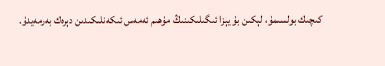كىچىك بولسىمۇ، لېكىن بۇ يېزا ئىگىلىكىنىڭ مۇھىم ئەمەس ئىكەنلىكىدىن دېرەك بەرمەيدۇ.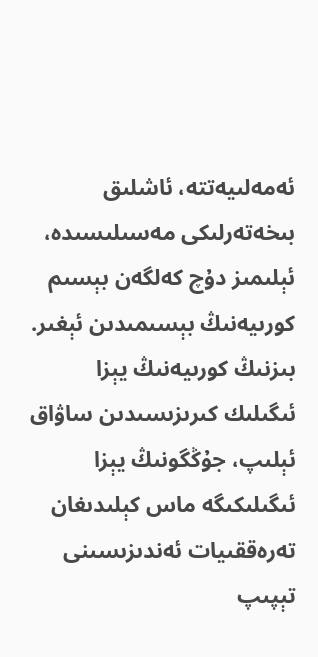ئەمەلىيەتتە، ئاشلىق بىخەتەرلىكى مەسىلىسىدە، ئېلىمىز دۇچ كەلگەن بېسىم كورىيەنىڭ بېسىمىدىن ئېغىر. بىزنىڭ كورىيەنىڭ يېزا ئىگىلىك كىرىزىسىدىن ساۋاق ئېلىپ، جۇڭگونىڭ يېزا ئىگىلىكىگە ماس كېلىدىغان تەرەققىيات ئەندىزىسىنى تېپىپ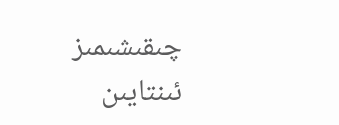چىقىشىمىز ئىنتايىن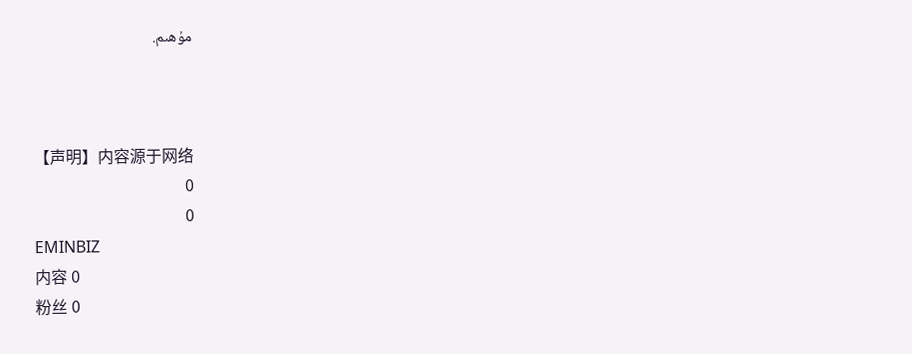مۇھىم.



【声明】内容源于网络
0
0
EMINBIZ
内容 0
粉丝 0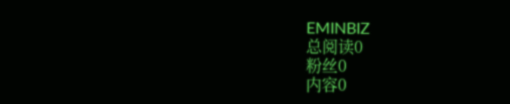EMINBIZ
总阅读0
粉丝0
内容0